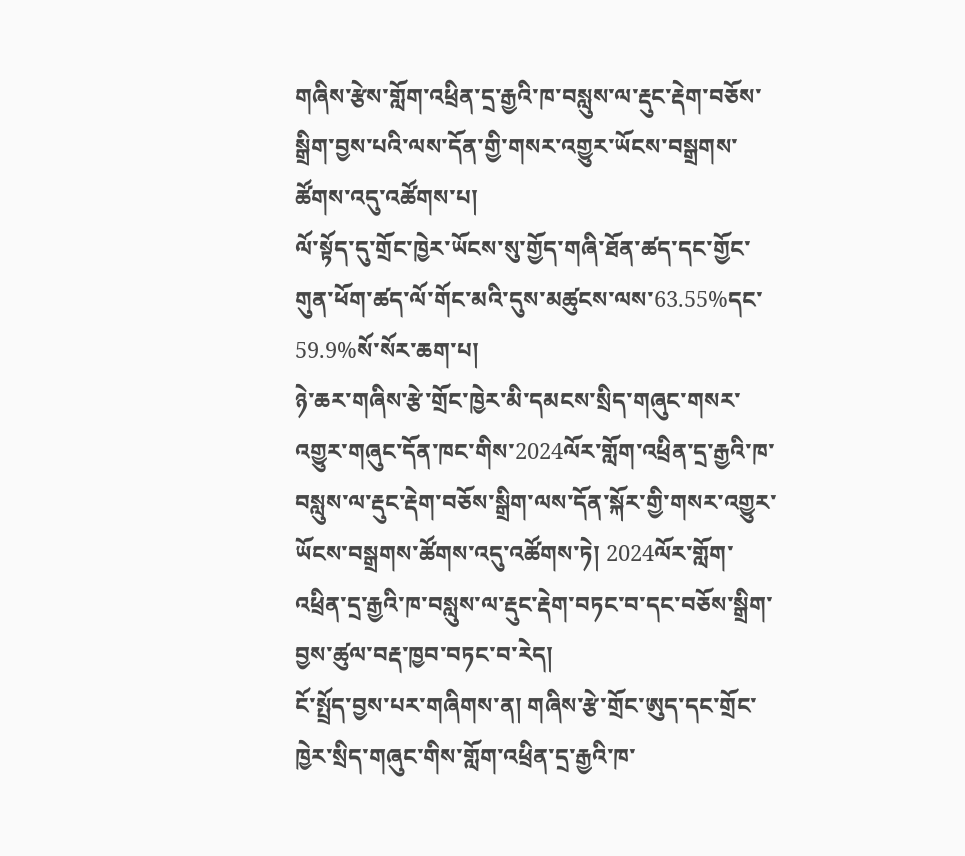གཞིས་རྩེས་གློག་འཕྲིན་དྲ་རྒྱའི་ཁ་བསླུས་ལ་རྡུང་རྡེག་བཅོས་སྒྲིག་བྱས་པའི་ལས་དོན་གྱི་གསར་འགྱུར་ཡོངས་བསྒྲགས་ཚོགས་འདུ་འཚོགས་པ།
ལོ་སྟོད་དུ་གྲོང་ཁྱེར་ཡོངས་སུ་གྱོད་གཞི་ཐོན་ཚད་དང་གྱོང་གུན་ཕོག་ཚད་ལོ་གོང་མའི་དུས་མཚུངས་ལས་63.55%དང་59.9%སོ་སོར་ཆག་པ།
ཉེ་ཆར་གཞིས་རྩེ་གྲོང་ཁྱེར་མི་དམངས་སྲིད་གཞུང་གསར་འགྱུར་གཞུང་དོན་ཁང་གིས་2024ལོར་གློག་འཕྲིན་དྲ་རྒྱའི་ཁ་བསླུས་ལ་རྡུང་རྡེག་བཅོས་སྒྲིག་ལས་དོན་སྐོར་གྱི་གསར་འགྱུར་ཡོངས་བསྒྲགས་ཚོགས་འདུ་འཚོགས་ཏེ། 2024ལོར་གློག་འཕྲིན་དྲ་རྒྱའི་ཁ་བསླུས་ལ་རྡུང་རྡེག་བཏང་བ་དང་བཅོས་སྒྲིག་བྱས་ཚུལ་བརྡ་ཁྱབ་བཏང་བ་རེད།
ངོ་སྤྲོད་བྱས་པར་གཞིགས་ན། གཞིས་རྩེ་གྲོང་ཨུད་དང་གྲོང་ཁྱེར་སྲིད་གཞུང་གིས་གློག་འཕྲིན་དྲ་རྒྱའི་ཁ་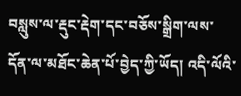བསླུས་ལ་རྡུང་རྡེག་དང་བཅོས་སྒྲིག་ལས་དོན་ལ་མཐོང་ཆེན་པོ་བྱེད་ཀྱི་ཡོད། འདི་ལོའི་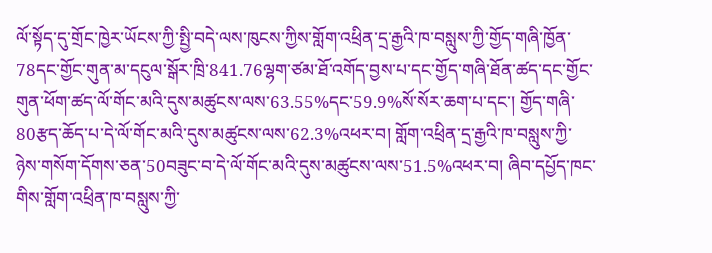ལོ་སྟོད་དུ་གྲོང་ཁྱེར་ཡོངས་ཀྱི་སྤྱི་བདེ་ལས་ཁུངས་ཀྱིས་གློག་འཕྲིན་དྲ་རྒྱའི་ཁ་བསླུས་ཀྱི་གྱོད་གཞི་ཁྱོན་78དང་གྱོང་གུན་མ་དངུལ་སྒོར་ཁྲི་841.76ལྷག་ཙམ་ཐོ་འགོད་བྱས་པ་དང་གྱོད་གཞི་ཐོན་ཚད་དང་གྱོང་གུན་ཕོག་ཚད་ལོ་གོང་མའི་དུས་མཚུངས་ལས་63.55%དང་59.9%སོ་སོར་ཆག་པ་དང་། གྱོད་གཞི་80རྩད་ཆོད་པ་དེ་ལོ་གོང་མའི་དུས་མཚུངས་ལས་62.3%འཕར་བ། གློག་འཕྲིན་དྲ་རྒྱའི་ཁ་བསླུས་ཀྱི་ཉེས་གསོག་དོགས་ཅན་50བཟུང་བ་དེ་ལོ་གོང་མའི་དུས་མཚུངས་ལས་51.5%འཕར་བ། ཞིབ་དཔྱོད་ཁང་གིས་གློག་འཕྲིན་ཁ་བསླུས་ཀྱི་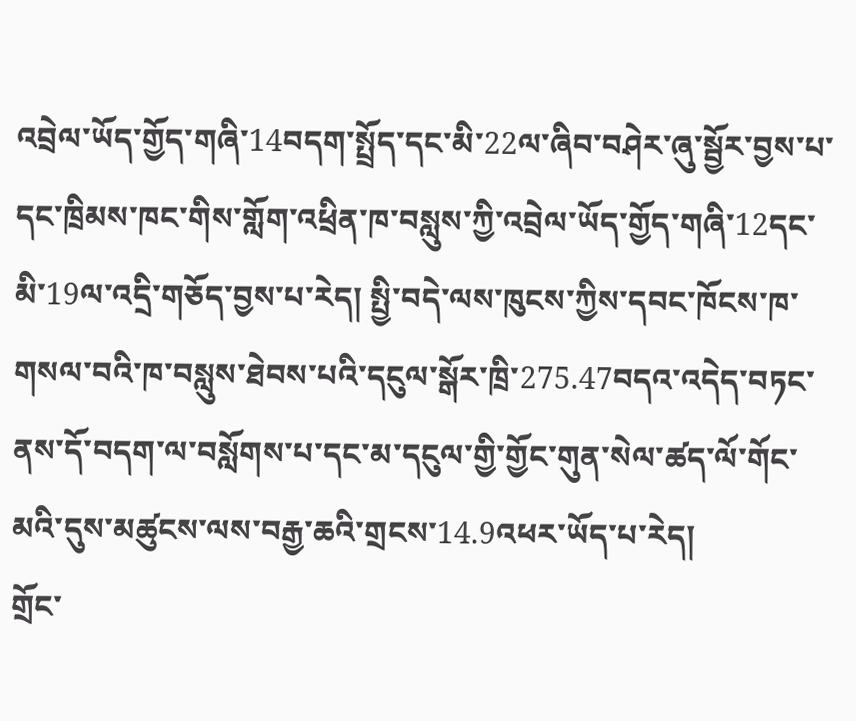འབྲེལ་ཡོད་གྱོད་གཞི་14བདག་སྤྲོད་དང་མི་22ལ་ཞིབ་བཤེར་ཞུ་སྦྱོར་བྱས་པ་དང་ཁྲིམས་ཁང་གིས་གློག་འཕྲིན་ཁ་བསླུས་ཀྱི་འབྲེལ་ཡོད་གྱོད་གཞི་12དང་མི་19ལ་འདྲི་གཅོད་བྱས་པ་རེད། སྤྱི་བདེ་ལས་ཁུངས་ཀྱིས་དབང་ཁོངས་ཁ་གསལ་བའི་ཁ་བསླུས་ཐེབས་པའི་དངུལ་སྒོར་ཁྲི་275.47བདའ་འདེད་བཏང་ནས་དོ་བདག་ལ་བསློགས་པ་དང་མ་དངུལ་གྱི་གྱོང་གུན་སེལ་ཚད་ལོ་གོང་མའི་དུས་མཚུངས་ལས་བརྒྱ་ཆའི་གྲངས་14.9འཕར་ཡོད་པ་རེད།
གྲོང་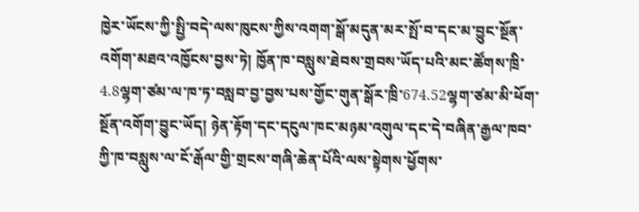ཁྱེར་ཡོངས་ཀྱི་སྤྱི་བདེ་ལས་ཁུངས་ཀྱིས་འགག་སྒོ་མདུན་མར་སྤོ་བ་དང་མ་བྱུང་སྔོན་འགོག་མཐའ་འཁྱོངས་བྱས་ཏེ། ཁྱོན་ཁ་བསླུས་ཐེབས་གྲབས་ཡོད་པའི་མང་ཚོགས་ཁྲི་4.8ལྷག་ཙམ་ལ་ཁ་ཏ་བསླབ་བྱ་བྱས་པས་གྱོང་གུན་སྒོར་ཁྲི་674.52ལྷག་ཙམ་མི་ཕོག་སྔོན་འགོག་བྱུང་ཡོད། ཉེན་རྟོག་དང་དངུལ་ཁང་མཉམ་འགུལ་དང་དེ་བཞིན་རྒྱལ་ཁབ་ཀྱི་ཁ་བསླུས་ལ་ངོ་རྒོལ་གྱི་གྲངས་གཞི་ཆེན་པོའི་ལས་སྟེགས་ཕྱོགས་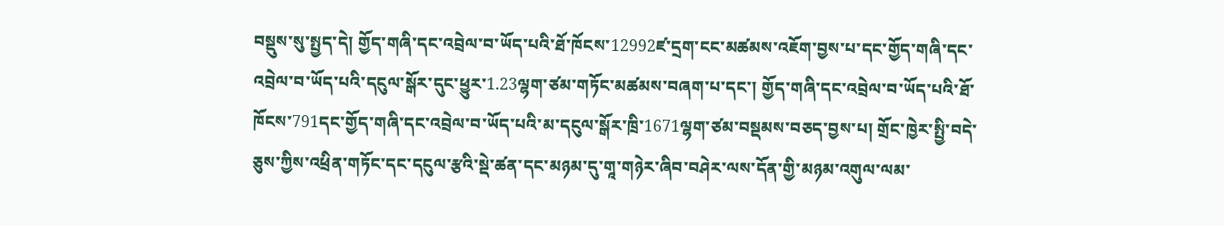བསྡུས་སུ་སྤྱད་དེ། གྱོད་གཞི་དང་འབྲེལ་བ་ཡོད་པའི་ཐོ་ཁོངས་12992ཛ་དྲག་ངང་མཚམས་འཇོག་བྱས་པ་དང་གྱོད་གཞི་དང་འབྲེལ་བ་ཡོད་པའི་དངུལ་སྒོར་དུང་ཕྱུར་1.23ལྷག་ཙམ་གཏོང་མཚམས་བཞག་པ་དང་། གྱོད་གཞི་དང་འབྲེལ་བ་ཡོད་པའི་ཐོ་ཁོངས་791དང་གྱོད་གཞི་དང་འབྲེལ་བ་ཡོད་པའི་མ་དངུལ་སྒོར་ཁྲི་1671ལྷག་ཙམ་བསྡམས་བཅད་བྱས་པ། གྲོང་ཁྱེར་སྤྱི་བདེ་ཅུས་ཀྱིས་འཕྲིན་གཏོང་དང་དངུལ་རྩའི་སྡེ་ཚན་དང་མཉམ་དུ་གཱ་གཉེར་ཞིབ་བཤེར་ལས་དོན་གྱི་མཉམ་འགུལ་ལམ་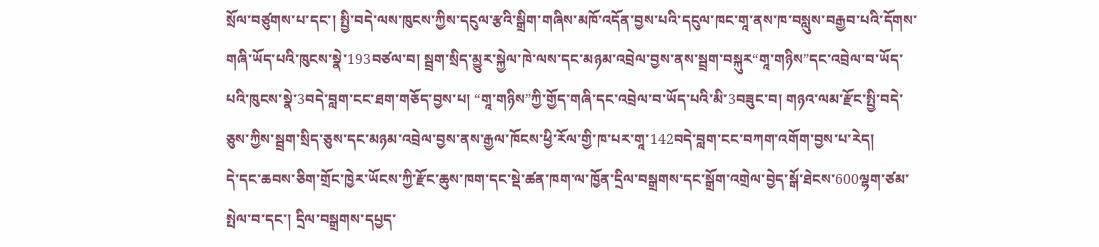སྲོལ་བཙུགས་པ་དང་། སྤྱི་བདེ་ལས་ཁུངས་ཀྱིས་དངུལ་རྩའི་སྒྲིག་གཞིས་མཁོ་འདོན་བྱས་པའི་དངུལ་ཁང་གཱ་ནས་ཁ་བསླུས་བརྒྱབ་པའི་དོགས་གཞི་ཡོད་པའི་ཁུངས་སྣེ་193བཙལ་བ། སྦྲག་སྲིད་མྱུར་སྐྱེལ་ཁེ་ལས་དང་མཉམ་འབྲེལ་བྱས་ནས་སྦྲག་བསྐུར“གཱ་གཉིས”དང་འབྲེལ་བ་ཡོད་པའི་ཁུངས་སྣེ་3བདེ་བླག་ངང་ཐག་གཅོད་བྱས་པ། “གཱ་གཉིས”ཀྱི་གྱོད་གཞི་དང་འབྲེལ་བ་ཡོད་པའི་མི་3བཟུང་བ། གཉའ་ལམ་རྫོང་སྤྱི་བདེ་ཅུས་ཀྱིས་སྦྲག་སྲིད་ཅུས་དང་མཉམ་འབྲེལ་བྱས་ནས་རྒྱལ་ཁོངས་ཕྱི་རོལ་གྱི་ཁ་པར་གཱ་142བདེ་བླག་ངང་བཀག་འགོག་བྱས་པ་རེད།
དེ་དང་ཆབས་ཅིག་གྲོང་ཁྱེར་ཡོངས་ཀྱི་རྫོང་ཆུས་ཁག་དང་སྡེ་ཚན་ཁག་ལ་ཁྱོན་དྲིལ་བསྒྲགས་དང་སྒྲོག་འགྲེལ་བྱེད་སྒོ་ཐེངས་600ལྷག་ཙམ་སྤེལ་བ་དང་། དྲིལ་བསྒྲགས་དཔྱད་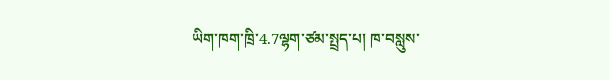ཡིག་ཁག་ཁྲི་4.7ལྷག་ཙམ་སྤྲད་པ། ཁ་བསླུས་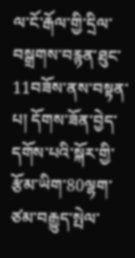ལ་ངོ་རྒོལ་གྱི་དྲིལ་བསྒྲགས་བརྙན་ཐུང་11བཟོས་ནས་བསྟན་པ། དོགས་ཟོན་བྱེད་དགོས་པའི་སྐོར་གྱི་རྩོམ་ཡིག་80ལྷག་ཙམ་བརྒྱུད་སྤེལ་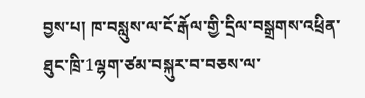བྱས་པ། ཁ་བསླུས་ལ་ངོ་རྒོལ་གྱི་དྲིལ་བསྒྲགས་འཕྲིན་ཐུང་ཁྲི་1ལྷག་ཙམ་བསྐུར་བ་བཅས་ལ་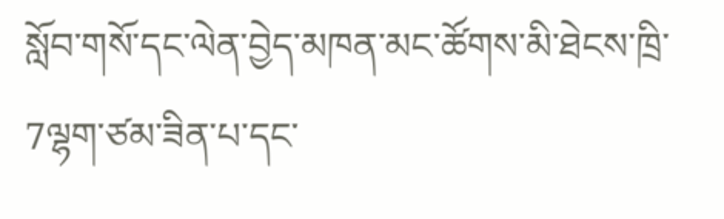སློབ་གསོ་དང་ལེན་བྱེད་མཁན་མང་ཚོགས་མི་ཐེངས་ཁྲི་7ལྷག་ཙམ་ཟིན་པ་དང་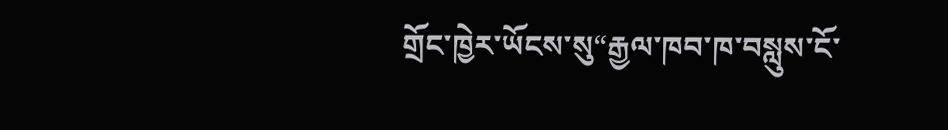གྲོང་ཁྱེར་ཡོངས་སུ“རྒྱལ་ཁབ་ཁ་བསླུས་ངོ་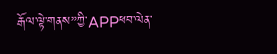རྒོལ་ལྟེ་གནས”ཀྱི་APPཕབ་ལེན་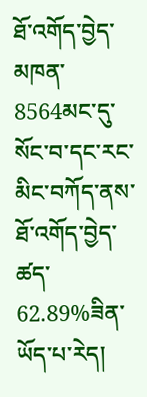ཐོ་འགོད་བྱེད་མཁན་8564མང་དུ་སོང་བ་དང་རང་མིང་བཀོད་ནས་ཐོ་འགོད་བྱེད་ཚད་62.89%ཟིན་ཡོད་པ་རེད།